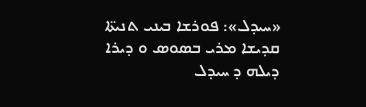«ܚܝܕܠ»: ܦܘܪܫܐ ܒܝܢܝ ܬܢܝܬ̈ܐ
ܩܕܝܫܐ ܡܪܝ ܒܣܘܣ ܘ ܕܝܪܐ ܕܝܠܗ ܕ ܚܝܕܠ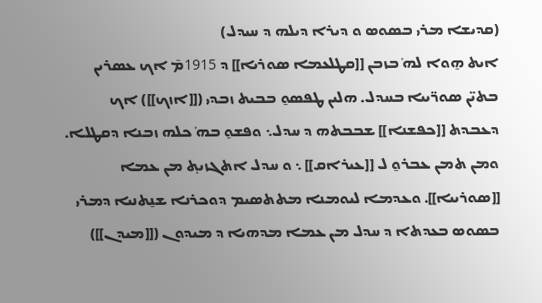(ܩܕܝܫܐ ܡܪܝ ܒܣܘܣ ܘ ܕܝܪܐ ܕܝܠܗ ܕ ܚܝܕܠ)
ܐܝܬ ܗ̱ܘܐ ܠܗ̊ ܒܙܒܢ [[ܩܛܠܥܡܐ ܣܘܪܝܐ]] ܕ 1915ܡ̄ ܐܟ ܥܣܪܝܢ ܒܬܝ̈ܢ ܣܘܪ̈ܝܝܐ ܒܚܕܠ. ܗܠܝܢ ܛܦܣܘ̱ ܒܒܝܬ ܙܒܕܝ ([[ܐܙܟ]]) ܐܟ ܕܥܒܕܬ [[ܟܦܫܢܐ]] ܫܒܒܬܗ ܕ ܚܕܠ܆ ܘܦܫܘ̱ ܒܗ̊ ܟܠܗ ܙܒܢܐ ܕܩܛܠܐ. ܘܡܢ ܬܡܢ ܥܒܪܘ̱ ܠ [[ܥܝܪܐܩ]] ܆ ܘ ܚܕܠ ܐܬܓܙܝܬ̥ ܡܢ ܥܡܐ [[ܣܘܪܝܝܐ]]. ܘܥܕܡܐ ܠܝܘܡܢܐ ܡܬܬܣܝܡ ܕܘܟܪܢܐ ܫܢ̱ܬܢܝܐ ܕܡܪܝ ܒܣܘܣ ܒܥܕܬܐ ܕ ܚܕܠ ܡܢ ܥܡܐ ܡܕܗܝܐ ܕ ܡܝܕܘܢ ([[ܡܝܕܢ]])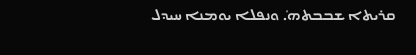ܩܪܝܬܐ ܫܒܒܬܗ̊. ܘܢܦܠܐ ܝܘܡܢܐ ܚܝܕܠ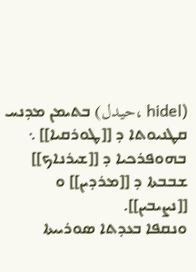(hidel ،حيدل) ܒܬܝܡܢ ܡܕܢܚ ܩܛܢܝܘܬܐ ܕ [[ܛܘܪܩܝܐ]] ܆ ܒܗܘܦܪܟܝܐ ܕ [[ܫܝܪܢܐܟ]] ܫܒܒܬܐ ܕ [[ܡܪܕܝܢ]] ܘ [[ܢܨܝܒܝܢ]].
ܘܢܩܦܐ ܒܥܕܬܐ ܣܘܪܝܝܬܐ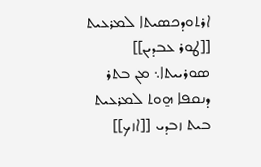ܐܪܬܘܕܟܣܝܬܐ ܠܡܪܥܝܬ [[ܛܘܪ ܥܒܕܝܢ]] ܣܘܪܝܝܬܐ܆ ܡܢ ܒܬܪ ܕܢܩܦܐ ܗ̱ܘܬ ܠܡܪܥܝܬ ܒܝܬ ܙܒܕܝ [[ܐܙܟ]]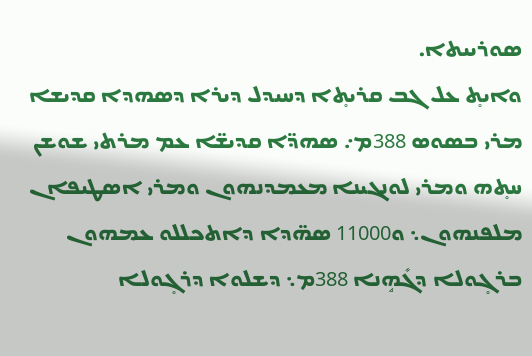ܣܘܪܝܝܬܐ.
ܘܐܝܬ̥ ܥܠ ܓܒ ܩܪܝܬ̥ܐ ܕܚܝܕܠ ܕܝܪܐ ܕܣܗܕܐ ܩܕܝܫܐ ܡܪܝ ܒܣܘܣ 388ܡ܇ ܣܗܕ̈ܐ ܩܕܝܫ̈ܐ ܥܡ ܡܪܬܝ ܫܘܫܢ ܚܬ̥ܗ ܘܡܪܝ ܠܘܢܓܝܢܐ ܡܥܡܕܢܗܘܢ ܘܡܪܝ ܐܣܛܝܦܐܢ ܡܠܦܢܗܘܢ܆ ܘ11000 ܣܗ̈ܕܐ ܕܐܬܟܠܠܘ ܥܡܗܘܢ ܒܪܓ̥ܘܠܐ ܕܓܺܗܱܢܐ 388ܡ܆ ܕܫܠܘܐ ܕܪܓ̥ܘܠܐ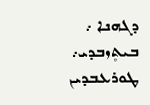ܕܓܗܢܐ ܇ ܒܝܬ̥ܙܒܕܝ܇ ܛܘܪܥܒܕܝܢ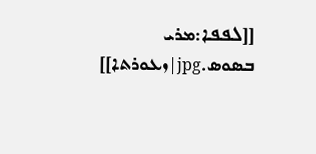[[ܠܦܦܐ:ܡܪܝ ܒܣܘܣ.jpg|ܙܥܘܪܬܐ]]